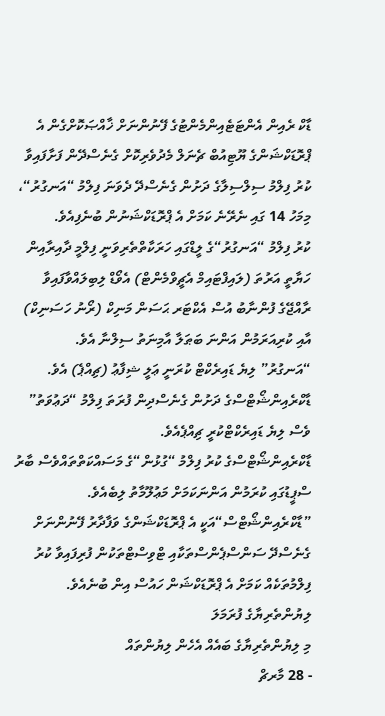ޑާކް ރެއިން އެންޓަޓެއިންމެންޓުގެ ފޭނުންނަށް ޚާއްޞަކޮށްގެން އެ ޕްރޮޑަކްޝަންގެ ޔޫޓިއުބް ޗެނަލް މެދުވެރިކޮށް ގެނެސްދޭން ފަށާފައިވާ ކުރު ފިލްމު ސިލްސިލާގެ ދަށުން ގެނެސްދޭ ދެވަނަ ފިލްމު “އަނގުރު“، މިމަހު 14 ގައި ނެރޭނެ ކަމަށް އެ ޕްރޮޑަކްޝަނުން ބުނެފިއެވެ.
ކުރު ފިލްމު “އަނގުރު“ގެ ލީޑްގައި ހަރަކާތްތެރިވަނީ ފިލްމީ ދާއިރާއިން ހަޔާތީ އަރުތަ (ލައިފްޓައިމް އެޗީވްމެންޓް) އެވޯޑް ލިބިލައްވާފައިވާ ރާއްޖޭގެ ފުންނާބު އުސް އެކްޓަރ ޙަސަން މަނިކް (ރޯނު ހަސަނިކް) އާއި ކުރިއަރަމުން އަންނަ ބަޠަލާ އާމިނަތު ސިލްނާ އެވެ.
“އަނގުރު” ލިޔެ ޑައިރެކްޓް ކުރަނީ ޢަލީ ޝިފާޢު (ޗިއްޕެ) އެވެ. ޑާކްރެއިންޝޯޓްސްގެ ދަށުން ގެނެސްދިން ފުރަތަ ފިލްމު “ދަޢުވަތު” ވެސް ލިޔެ ޑައިރެކްޓްކުރީ ޗިއްޕެއެވެ.
ޑާކްރެއިންޝޯޓްސްގެ ކުރު ފިލްމު “ގުޅުން“ގެ މަސައްކަތްތައްވެސް ބާރު ސްޕީޑުގައި ކުރަމުން އަންނަކަމަށް މަޢުލޫމާތު ލިބެއެވެ.
”ޑާކްރެއިންޝޯޓްސް“އަކީ އެ ޕްރޮޑަކްޝަންގެ ވަފާދާރު ފޭނުންނަށް ގެނެސްދޭ ސަންސްޕެންސްތަކާއި ޓްވިސްޓްތަކުން ފުރިފައިވާ ކުރު ފިލްމުތަކެއް ކަމަށް އެ ޕްރޮޑަކްޝަން ހައުސް އިން ބުނެއެވެ.
ލިޔުންތެރިޔާގެ ފުރަމަލަ
މި ލިޔުންތެރިޔާގެ ބައެއް އެހެން ލިޔުންތައް
- 28 މާރޗް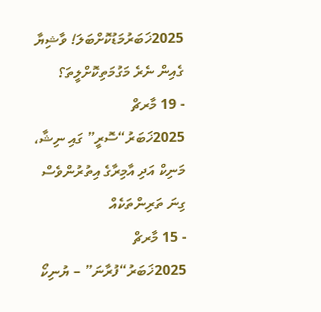2025ޚަބަރުމަޑުކޮށްބަލަ! ވާޝިޔާ ގެއިން ނެރެ މަގުމަތިކޮށްލީތަ؟
- 19 މާރޗް 2025ޚަބަރު“ސޮރީ” ގައި ނިޝާ، މަނިކް އަދި އާމިރާގެ އިތުރުންވެސް ގިނަ ތަރިންތަކެއް
- 15 މާރޗް 2025ޚަބަރު“ފުރާނަ” – ޔުނިކޯ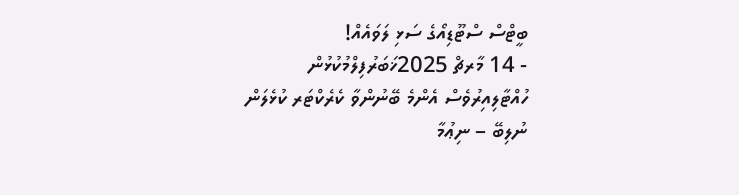ބީޓްސް ސްޓޫޑިއޯގެ ސަޅި ލަވައެއް!
- 14 މާރޗް 2025ޚަބަރުފިލްމުކުޅުން ހުއްޓާލިއިރުވެސް އެންމެ ބޭނުންވާ ކެރެކްޓަރ ކުޅެލަން ނުލިބޭ – ނިޢުމާ